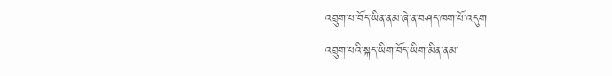འབྲུག་པ་བོད་ཡིན་ནམ་ཞེ་ན་བཤད་ཁག་པོ་འདུག
འབྲུག་པའི་སྐད་ཡིག་བོད་ཡིག་མིན་ནམ་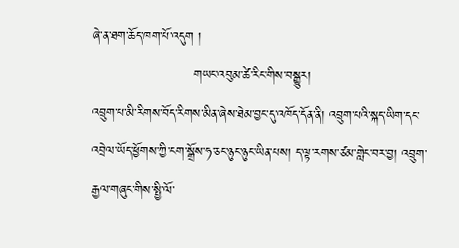ཞེ་ན་ཐག་ཆོད་ཁག་པོ་འདུག །
                       གཡང་འབུམ་ཚེ་རིང་གིས་བསྒྱུར།
འབྲུག་པ་མི་རིགས་བོད་རིགས་མིན་ཞེས་ཐེམ་བྱང་དུ་འཁོད་དོན་ནི། འབྲུག་པའི་སྐད་ཡིག་དང་འབྲེལ་ཡོད་ཕྱོགས་ཀྱི་ངག་སྒྲོས་ཧ་ཅང་ཉུང་ཉུང་ཡིན་པས། ད་ལྟ་རགས་ཙམ་གླེང་བར་བྱ། འབྲུག་རྒྱལ་གཞུང་གིས་སྤྱི་ལོ་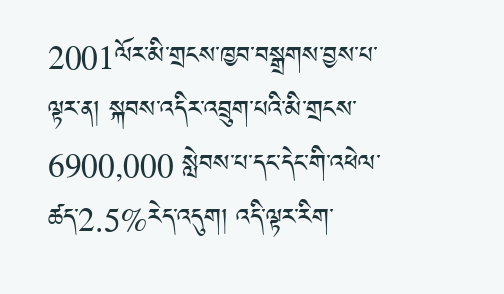2001ལོར་མི་གྲངས་ཁྱབ་བསྒྲགས་བྱས་པ་ལྟར་ན། སྐབས་འདིར་འབྲུག་པའི་མི་གྲངས་6900,000 སླེབས་པ་དང་དེང་གི་འཕེལ་ཚད་2.5%རེད་འདུག། འདི་ལྟར་རིག་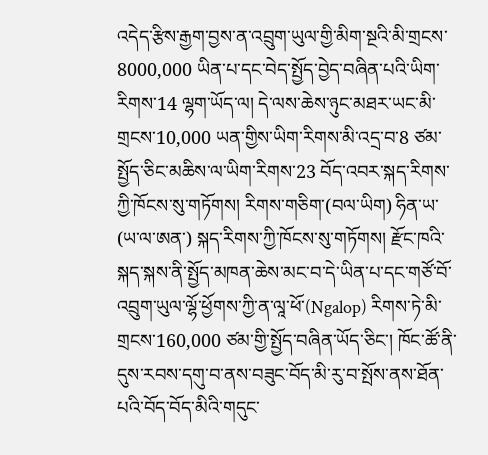འདེད་རྩིས་རྒྱག་བྱས་ན་འབྲུག་ཡུལ་གྱི་མིག་སྔའི་མི་གྲངས་8000,000 ཡིན་པ་དང་བེད་སྤྱོད་བྱེད་བཞིན་པའི་ཡིག་རིགས་14 ལྷག་ཡོད་ལ། དེ་ལས་ཆེས་ཉུང་མཐར་ཡང་མི་གྲངས་10,000 ཡན་གྱིས་ཡིག་རིགས་མི་འདྲ་བ་8 ཙམ་སྤྱོད་ཅིང་མཆིས་ལ་ཡིག་རིགས་23 བོད་འབར་སྐད་རིགས་ཀྱི་ཁོངས་སུ་གཏོགས། རིགས་གཅིག་(བལ་ཡིག) ཧིན་ཡ་ (ཡ་ལ་ཨན་) སྐད་རིགས་ཀྱི་ཁོངས་སུ་གཏོགས། རྫོང་ཁའི་སྐད་སྐས་ནི་སྤྱོད་མཁན་ཆེས་མང་བ་དེ་ཡིན་པ་དང་གཙོ་བོ་འབྲུག་ཡུལ་ལྷོ་ཕྱོགས་ཀྱི་ན་ལཱ་ཕོ་(Ngalop) རིགས་ཏེ་མི་གྲངས་160,000 ཙམ་གྱི་སྤྱོད་བཞིན་ཡོད་ཅིང་། ཁོང་ཚོ་ནི་དུས་རབས་དགུ་བ་ནས་བཟུང་བོད་མི་རུ་བ་སྤོས་ནས་ཐོན་པའི་བོད་བོད་མིའི་གདུང་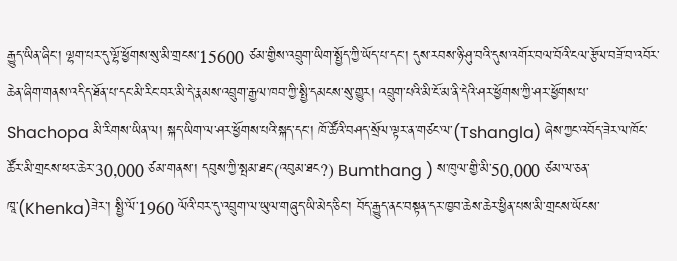རྒྱུད་ཡིན་ཞིང་། ལྷག་པར་དུ་ལྷོ་ཕྱོགས་སུ་མི་གྲངས་15600 ཙམ་གྱིས་འབྲུག་ཡིག་སྤྱོད་ཀྱི་ཡོད་པ་དང་། དུས་རབས་ཉི་ཤུ་བའི་དུས་འགོར་བལ་བོའི་ངལ་རྩོལ་བཟོ་བ་འབོར་ཆེན་ཞིག་གནས་འདིད་ཐོན་པ་དང་མི་རིང་བར་མི་དེ་རྣམས་འབྲུག་རྒྱལ་ཁབ་ཀྱི་སྤྱི་དམངས་སུ་གྱུར། འབྲུག་པའི་མི་ངོ་མ་ནི་དེའི་ཤར་ཕྱོགས་ཀྱི་ཤར་ཕྱོགས་པ་Shachopa མི་རིགས་ཡིན་ལ། སྐད་ཡིག་ལ་ཤར་ཕྱོགས་པའི་སྐད་དང་། ཁོ་ཚོའི་བཤད་སྲོལ་ལྟར་ན་གཙང་ལ་(Tshangla) ཞེས་ཀྱང་འབོད་ཟེར་ལ་ཁོང་ཚོར་མི་གྲངས་ཕར་ཆེར་30,000 ཙམ་གནས་། དབུས་ཀྱི་སྤམ་ཐང་(འབུམ་ཐང?) Bumthang ) ས་ཁུལ་གྱི་མི་50,000 ཙམ་ལ་ཅན་ཁཱ་(Khenka)ཟེར་། སྤྱི་ལོ་1960 ལོའི་བར་དུ་འབྲུག་ལ་ཡུལ་གཞུད་ཡི་མེད་ཅིང་། བོད་རྒྱུད་ནང་བསྟན་དར་ཁྱབ་ཆེས་ཆེར་ཕྱིན་པས་མི་གྲངས་ཡོངས་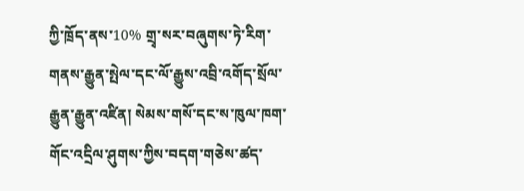ཀྱི་ཁྲོད་ནས་10% གྲྭ་སར་བཞུགས་ཏེ་རིག་གནས་རྒྱུན་སྤེལ་དང་ལོ་རྒྱུས་འབྲི་འགོད་སྲོལ་རྒྱུན་རྒྱུན་འཛིན། སེམས་གསོ་དང་ས་ཁུལ་ཁག་གོང་འདྲིལ་ཤུགས་ཀྱིས་བདག་གཅེས་ཚད་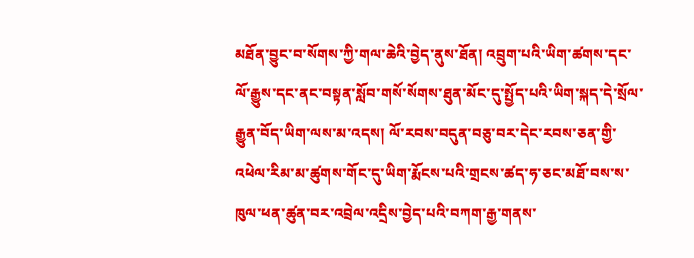མཐོན་བྱུང་བ་སོགས་ཀྱི་གལ་ཆེའི་བྱེད་ནུས་ཐོན། འབྲུག་པའི་ཡིག་ཚགས་དང་ལོ་རྒྱུས་དང་ནང་བསྟན་སློབ་གསོ་སོགས་ཐུན་མོང་དུ་སྤྱོད་པའི་ཡིག་སྐད་དེ་སྲོལ་རྒྱུན་བོད་ཡིག་ལས་མ་འདས། ལོ་རབས་བདུན་བཅུ་བར་དེང་རབས་ཅན་གྱི་འཕེལ་རིམ་མ་ཚུགས་གོང་དུ་ཡིག་རྨོངས་པའི་གྲངས་ཚད་ཧ་ཅང་མཐོ་བས་ས་ཁུལ་ཕན་ཚུན་བར་འབྲེལ་འདྲིས་བྱེད་པའི་བཀག་རྒྱ་གནས་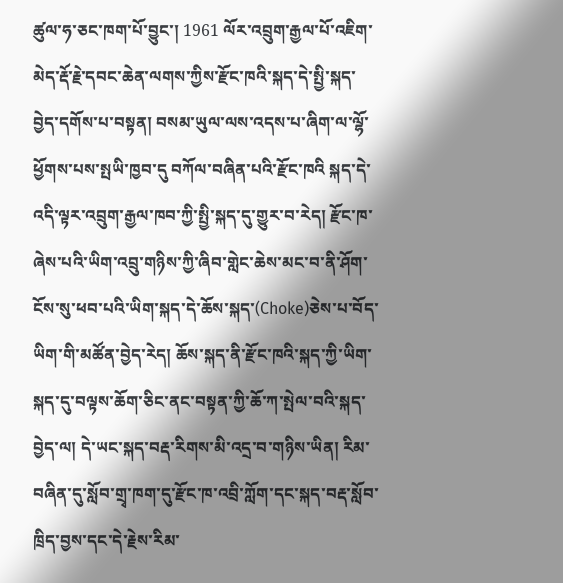ཚུལ་ཧ་ཅང་ཁག་པོ་བྱུང་། 1961 ལོར་འབྲུག་རྒྱལ་པོ་འཇིག་མེད་རྡོ་རྗེ་དབང་ཆེན་ལགས་ཀྱིས་རྫོང་ཁའི་སྐད་དེ་སྤྱི་སྐད་བྱེད་དགོས་པ་བསྟན། བསམ་ཡུལ་ལས་འདས་པ་ཞིག་ལ་ལྷོ་ཕྱོགས་པས་སྤཡི་ཁྱབ་དུ བཀོལ་བཞིན་པའི་རྫོང་ཁའི སྐད་དེ་འདི་ལྟར་འབྲུག་རྒྱལ་ཁབ་ཀྱི་སྤྱི་སྐད་དུ་གྱུར་བ་རེད། རྫོང་ཁ་ཞེས་པའི་ཡིག་འབྲུ་གཉིས་ཀྱི་ཞིབ་གླེང་ཆེས་མང་བ་ནི་ཤོག་ངོས་སུ་ཕབ་པའི་ཡིག་སྐད་དེ་ཆོས་སྐད་(Choke)ཅེས་པ་བོད་ཡིག་གི་མཚོན་བྱེད་རེད། ཆོས་སྐད་ནི་རྫོང་ཁའི་སྐད་ཀྱི་ཡིག་སྐད་དུ་བལྟས་ཆོག་ཅིང་ནང་བསྟན་ཀྱི་ཆོ་ཀ་སྤེལ་བའི་སྐད་བྱེད་ལ། དེ་ཡང་སྐད་བརྡ་རིགས་མི་འདྲ་བ་གཉིས་ཡིན། རིམ་བཞིན་དུ་སློབ་གྲྭ་ཁག་དུ་རྫོང་ཁ་འབྲི་ཀློག་དང་སྐད་བརྡ་སློབ་ཁྲིད་བྱས་དང་དེ་རྗེས་རིམ་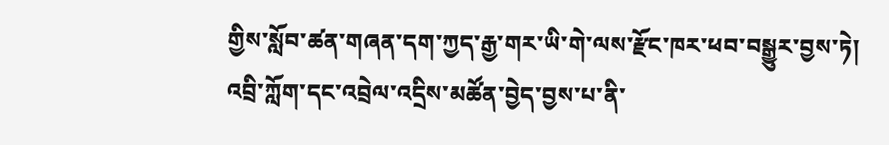གྱིས་སློབ་ཚན་གཞན་དག་ཀྱད་རྒྱ་གར་ཡི་གེ་ལས་རྫོང་ཁར་ཕབ་བསྒྱུར་བྱས་ཏེ། འབྲི་ཀློག་དང་འབྲེལ་འདྲིས་མཚོན་བྱེད་བྱས་པ་ནི་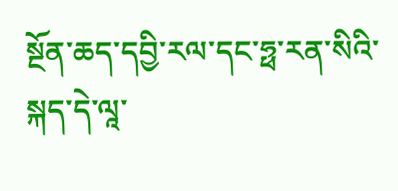སྔོན་ཆད་དབྱི་རལ་དང་ཧྥ་རན་སིའི་སྐད་དེ་ལཱ་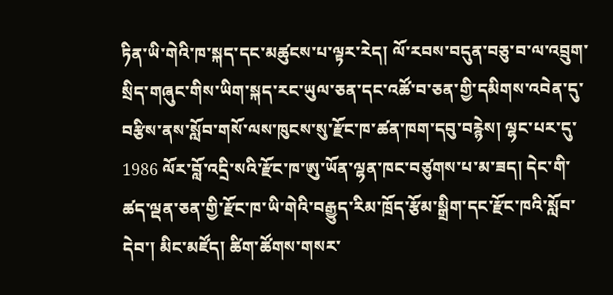ཏིན་ཡི་གེའི་ཁ་སྐད་དང་མཚུངས་པ་ལྟར་རེད། ལོ་རབས་བདུན་བཅུ་བ་ལ་འབྲུག་སྲིད་གཞུང་གིས་ཡིག་སྐད་རང་ཡུལ་ཅན་དང་འཚོ་བ་ཅན་གྱི་དམིགས་འབེན་དུ་བརྩིས་ནས་སློབ་གསོ་ལས་ཁུངས་སུ་རྫོང་ཁ་ཚན་ཁག་དབུ་བརྙེས། ལྷང་པར་དུ་1986 ལོར་བློ་འདྲི་སའི་རྫོང་ཁ་ཨུ་ཡོན་ལྷན་ཁང་བཙུགས་པ་མ་ཟད། དེང་གི་ཚད་ལྡན་ཅན་གྱི་རྫོང་ཁ་ཡི་གེའི་བརྒྱུད་རིམ་ཁྲོད་རྩོམ་སྒྲིག་དང་རྫོང་ཁའི་སློབ་དེབ་། མིང་མཛོད། ཚིག་ཚོགས་གསར་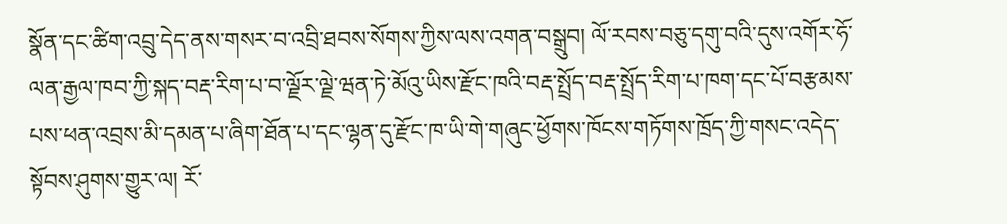སྣོན་དང་ཚིག་འབྲུ་དེད་ནས་གསར་བ་འབྲི་ཐབས་སོགས་ཀྱིས་ལས་འགན་བསྒྲུབ། ལོ་རབས་བཅུ་དགུ་བའི་དུས་འགོར་ཧོ་ལན་རྒྱལ་ཁབ་ཀྱི་སྐད་བརྡ་རིག་པ་བ་ལྗོར་ལྗེ་ཝན་ཏེ་མོའུ་ཡིས་རྫོང་ཁའི་བརྡ་སྤྲོད་བརྡ་སྤྲོད་རིག་པ་ཁག་དང་པོ་བརྩམས་པས་ཕན་འབྲས་མི་དམན་པ་ཞིག་ཐོན་པ་དང་ལྷན་དུ་རྫོང་ཁ་ཡི་གེ་གཞུང་ཕྱོགས་ཁོངས་གཏོགས་ཁྲོད་ཀྱི་གསང་འདེད་སྟོབས་ཤུགས་གྱུར་ལ། རོ་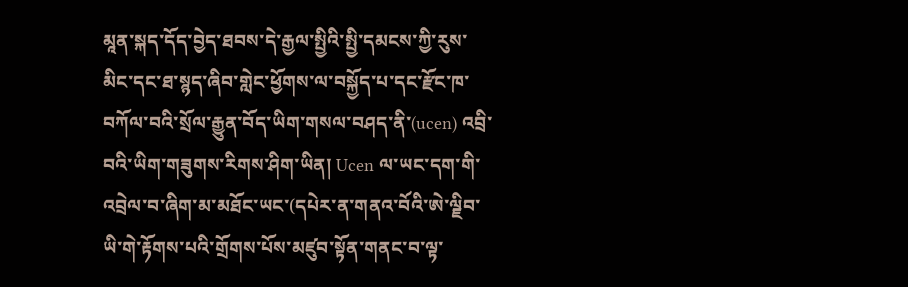མཱན་སྐད་དོད་བྱེད་ཐབས་དེ་རྒྱལ་སྤྱིའི་སྤྱི་དམངས་ཀྱི་རུས་མིང་དང་ཐ་སྙད་ཞིབ་གླེང་ཕྱོགས་ལ་བསྐྱོད་པ་དང་རྫོང་ཁ་བཀོལ་བའི་སྲོལ་རྒྱུན་བོད་ཡིག་གསལ་བཤད་ནི་(ucen) འབྲི་བའི་ཡིག་གཟུགས་རིགས་ཤིག་ཡིན། Ucen ལ་ཡང་དག་གི་འབྲེལ་བ་ཞིག་མ་མཐོང་ཡང་(དཔེར་ན་གནའ་བོའི་ཨེ་ལྗིབ་ཡི་གེ་རྟོགས་པའི་གྲོགས་པོས་མཛུབ་སྟོན་གནང་བ་ལྟ་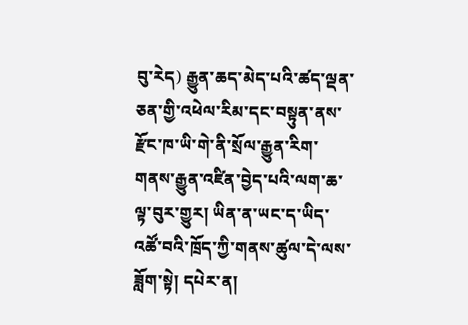བུ་རེད) རྒྱུན་ཆད་མེད་པའི་ཚད་ལྡན་ཅན་གྱི་འཕེལ་རིམ་དང་བསྟུན་ནས་རྫོང་ཁ་ཡི་གེ་ནི་སྲོལ་རྒྱུན་རིག་གནས་རྒྱུན་འཛིན་བྱེད་པའི་ལག་ཆ་ལྟ་བུར་གྱུར། ཡིན་ན་ཡང་ད་ཡིད་འཚོ་བའི་ཁྲོད་ཀྱི་གནས་ཚུལ་དེ་ལས་ཟློག་སྟེ། དཔེར་ན།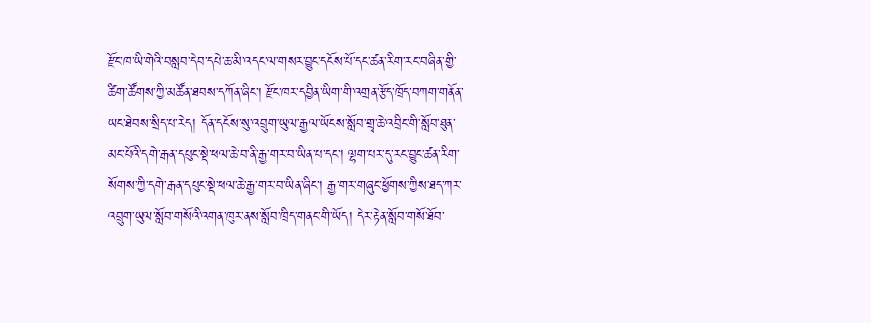རྫོང་ཁ་ཡི་གེའི་བསླབ་དེབ་དཔེ་ཆ་མི་འདང་ལ་གསར་བྱུང་དངོས་པོ་དང་ཚན་རིག་རང་བཞིན་གྱི་ཚིག་ཚོགས་ཀྱི་མཚོན་ཐབས་དཀོན་ཞིང་། རྫོང་ཁར་དབྱིན་ཡིག་གི་འགྲན་རྩོད་ཁྲོད་བཀག་གནོན་ཡང་ཐེབས་སྲིད་པ་རེད། དོན་དངོས་སུ་འབྲུག་ཡུལ་རྒྱལ་ཡོངས་སློབ་གྲྭ་ཆེ་འབྲིང་གི་སློབ་ཐུན་མང་པོའི་དགེ་རྒན་དཔུང་སྡེ་ཕལ་ཆེ་བ་ནི་རྒྱ་གར་བ་ཡིན་པ་དང་། ལྷག་པར་དུ་རང་བྱུང་ཚན་རིག་སོགས་ཀྱི་དགེ་རྒན་དཔུང་སྡེ་ཕལ་ཆེ་རྒྱ་གར་བ་ཡིན་ཞིང་། རྒྱ་གར་གཞུང་ཕྱོགས་ཀྱིས་ཐད་ཀར་འབྲུག་ཡུལ་སློབ་གསོའི་འགན་ཁུར་ནས་སློབ་ཁྲིད་གནང་གི་ཡོད། དེར་རྟེན་སློབ་གསོ་ཐོབ་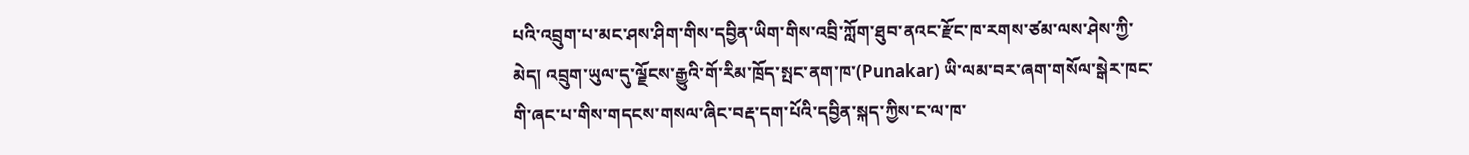པའི་འབྲུག་པ་མང་ཤས་ཤིག་གིས་དབྱིན་ཡིག་གིས་འབྲི་ཀློག་ཐུབ་ནའང་རྫོང་ཁ་རགས་ཙམ་ལས་ཤེས་ཀྱི་མེད། འབྲུག་ཡུལ་དུ་ལྗོངས་རྒྱུའི་གོ་རིམ་ཁྲོད་སྤང་ནག་ཁ་(Punakar) ཡི་ལམ་བར་ཞག་གསོལ་སྒེར་ཁང་གི་ཞང་པ་གིས་གདངས་གསལ་ཞིང་བརྡ་དག་པོའི་དབྱིན་སྐད་ཀྱིས་ང་ལ་ཁ་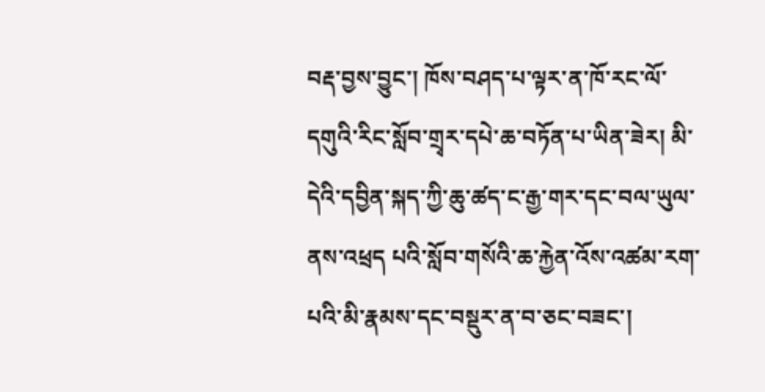བརྡ་བྱས་བྱུང་། ཁོས་བཤད་པ་ལྟར་ན་ཁོ་རང་ལོ་དགུའི་རིང་སློབ་གྲྭར་དཔེ་ཆ་བཏོན་པ་ཡིན་ཟེར། མི་དེའི་དབྱིན་སྐད་ཀྱི་ཆུ་ཚད་ང་རྒྱ་གར་དང་བལ་ཡུལ་ནས་འཕྲད པའི་སློབ་གསོའི་ཆ་རྐྱེན་འོས་འཚམ་རག་པའི་མི་རྣམས་དང་བསྡུར་ན་བ་ཅང་བཟང་།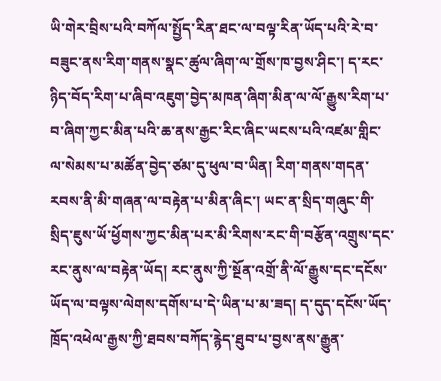ཡི་གེར་བྲིས་པའི་བཀོལ་སྤྱོད་རིན་ཐང་ལ་བལྟ་རིན་ཡོད་པའི་རེ་བ་བཟུང་ནས་རིག་གནས་སྣང་ཚུལ་ཞིག་ལ་གྲོས་ཁ་བྱས་ཤིང་། ད་རང་ཉིད་བོད་རིག་པ་ཞིབ་འཇུག་བྱེད་མཁན་ཞིག་མིན་ལ་ལོ་རྒྱུས་རིག་པ་བ་ཞིག་ཀྱང་མིན་པའི་ཆ་ནས་རྒྱང་རིང་ཞིང་ཡངས་པའི་འཛམ་གླིང་ལ་སེམས་པ་མཚོན་བྱེད་ཙམ་དུ་ཕུལ་བ་ཡིན། རིག་གནས་གདན་རབས་ནི་མི་གཞན་ལ་བརྟེན་པ་མིན་ཞིང་། ཡང་ན་སྲིད་གཞུང་གི་སྲིད་ཇུས་ཡོ་ཕྱོགས་ཀྱང་མིན་པར་མི་རིགས་རང་གི་བརྩོན་འགྲུས་དང་རང་ནུས་ལ་བརྟེན་ཡོད། རང་ནུས་ཀྱི་སྔོན་འགྲོ་ནི་ལོ་རྒྱུས་དང་དངོས་ཡོད་ལ་བལྟས་ལེགས་དགོས་པ་དེ་ཡིན་པ་མ་ཟད། ད་དུད་དངོས་ཡོད་ཁྲོད་འཕེལ་རྒྱས་ཀྱི་ཐབས་བཀོད་རྙེད་ཐུབ་པ་བྱས་ནས་རྒྱུན་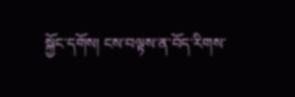སྐྱོང་དགོས། ངས་བལྟས་ན་བོད་རིགས་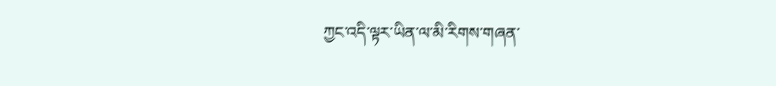ཀྱང་འདི་ལྟར་ཡིན་ལ་མི་རིགས་གཞན་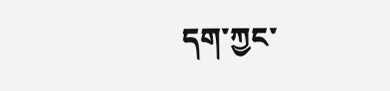དག་ཀྱང་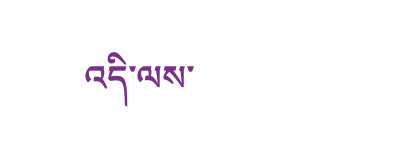འདི་ལས་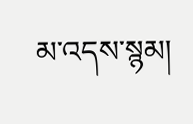མ་འདས་སྙམ།